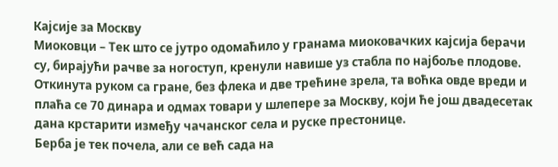Кајсије за Москву
Миоковци – Тек што се јутро одомаћило у гранама миоковачких кајсија берачи су, бирајући рачве за ногоступ, кренули навише уз стабла по најбоље плодове. Откинута руком са гране, без флека и две трећине зрела, та воћка овде вреди и плаћа се 70 динара и одмах товари у шлепере за Москву, који ће још двадесетак дана крстарити између чачанског села и руске престонице.
Берба је тек почела, али се већ сада на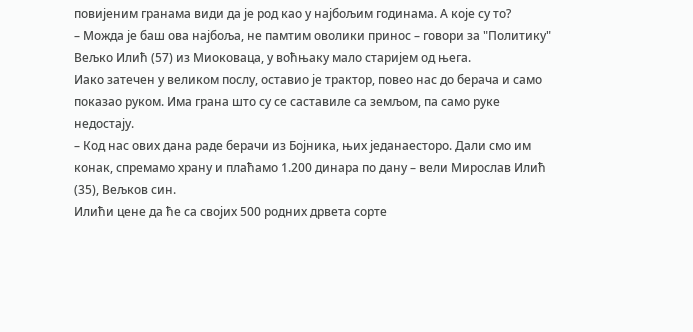повијеним гранама види да је род као у најбољим годинама. А које су то?
– Можда је баш ова најбоља, не памтим оволики принос – говори за "Политику" Вељко Илић (57) из Миоковаца, у воћњаку мало старијем од њега.
Иако затечен у великом послу, оставио је трактор, повео нас до берача и само показао руком. Има грана што су се саставиле са земљом, па само руке недостају.
– Код нас ових дана раде берачи из Бојника, њих једанаесторо. Дали смо им конак, спремамо храну и плаћамо 1.200 динара по дану – вели Мирослав Илић (35), Вељков син.
Илићи цене да ће са својих 500 родних дрвета сорте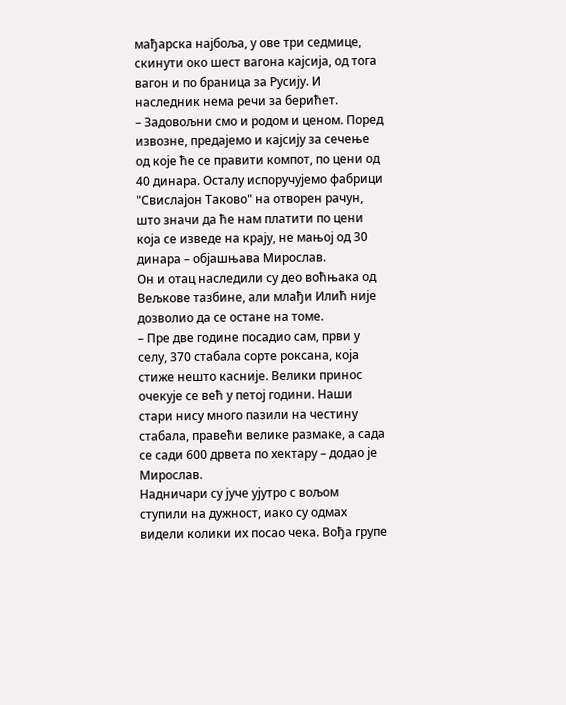мађарска најбоља, у ове три седмице, скинути око шест вагона кајсија, од тога вагон и по браница за Русију. И наследник нема речи за берићет.
– Задовољни смо и родом и ценом. Поред извозне, предајемо и кајсију за сечење од које ће се правити компот, по цени од 40 динара. Осталу испоручујемо фабрици "Свислајон Таково" на отворен рачун, што значи да ће нам платити по цени која се изведе на крају, не мањој од 30 динара – објашњава Мирослав.
Он и отац наследили су део воћњака од Вељкове тазбине, али млађи Илић није дозволио да се остане на томе.
– Пре две године посадио сам, први у селу, 370 стабала сорте роксана, која стиже нешто касније. Велики принос очекује се већ у петој години. Наши стари нису много пазили на честину стабала, правећи велике размаке, а сада се сади 600 дрвета по хектару – додао је Мирослав.
Надничари су јуче ујутро с вољом ступили на дужност, иако су одмах видели колики их посао чека. Вођа групе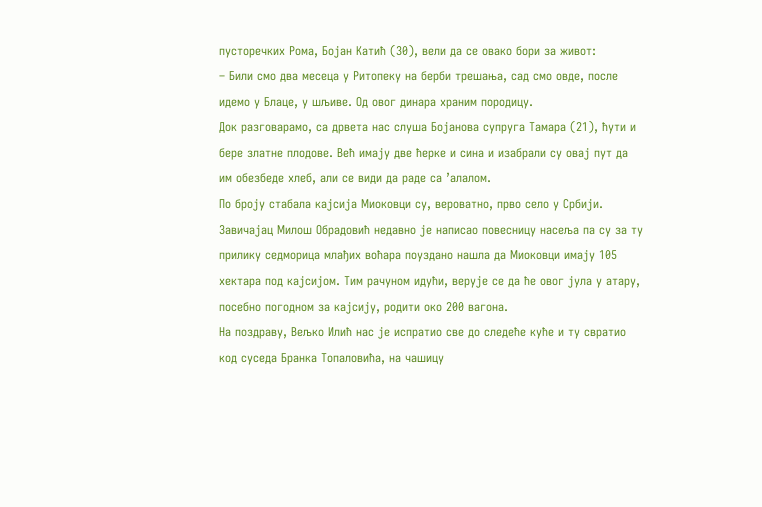пусторечких Рома, Бојан Катић (30), вели да се овако бори за живот:
– Били смо два месеца у Ритопеку на берби трешања, сад смо овде, после идемо у Блаце, у шљиве. Од овог динара храним породицу.
Док разговарамо, са дрвета нас слуша Бојанова супруга Тамара (21), ћути и бере златне плодове. Већ имају две ћерке и сина и изабрали су овај пут да им обезбеде хлеб, али се види да раде са ’алалом.
По броју стабала кајсија Миоковци су, вероватно, прво село у Србији. Завичајац Милош Обрадовић недавно је написао повесницу насеља па су за ту прилику седморица млађих воћара поуздано нашла да Миоковци имају 105 хектара под кајсијом. Тим рачуном идући, верује се да ће овог јула у атару, посебно погодном за кајсију, родити око 200 вагона.
На поздраву, Вељко Илић нас је испратио све до следеће куће и ту свратио код суседа Бранка Топаловића, на чашицу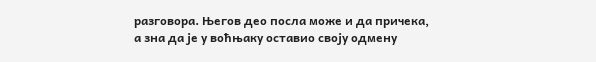разговора. Његов део посла може и да причека, а зна да је у воћњаку оставио своју одмену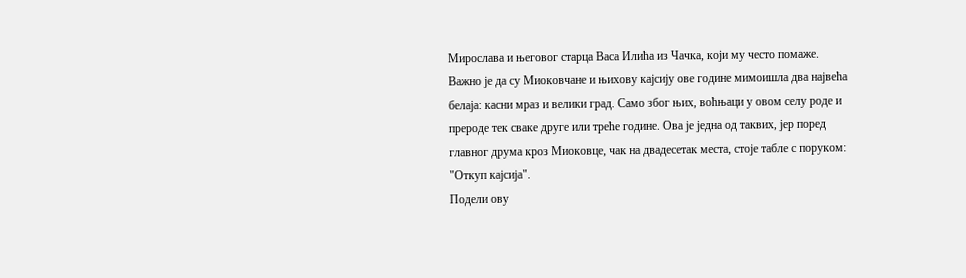Мирослава и његовог старца Васа Илића из Чачка, који му често помаже.
Важно је да су Миоковчане и њихову кајсију ове године мимоишла два највећа белаја: касни мраз и велики град. Само због њих, воћњаци у овом селу роде и прероде тек сваке друге или треће године. Ова је једна од таквих, јер поред главног друма кроз Миоковце, чак на двадесетак места, стоје табле с поруком: "Откуп кајсија".
Подели ову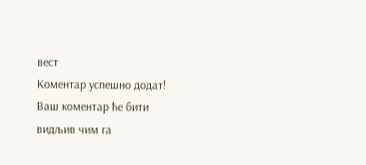вест
Комeнтар успeшно додат!
Ваш комeнтар ћe бити видљив чим га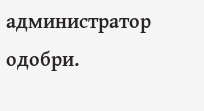администратор одобри.